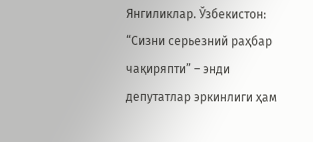Янгиликлар. Ўзбекистон: “Сизни серьезний раҳбар чақиряпти” – энди депутатлар эркинлиги ҳам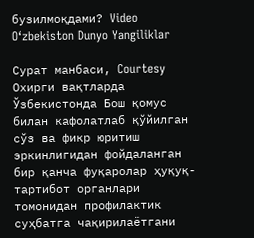бузилмоқдами? Video O‘zbekiston Dunyo Yangiliklar

Сурат манбаси, Courtesy
Охирги вақтларда Ўзбекистонда Бош қомус билан кафолатлаб қўйилган сўз ва фикр юритиш эркинлигидан фойдаланган бир қанча фуқаролар ҳуқуқ-тартибот органлари томонидан профилактик суҳбатга чақирилаётгани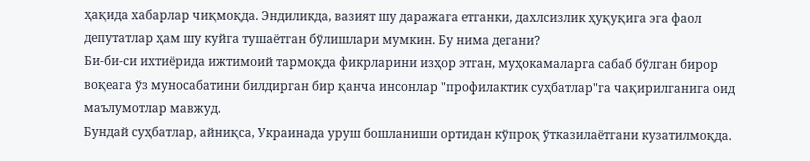ҳақида хабарлар чиқмоқда. Эндиликда, вазият шу даражага етганки, дахлсизлик ҳуқуқига эга фаол депутатлар ҳам шу куйга тушаётган бўлишлари мумкин. Бу нима дегани?
Би-би-си ихтиёрида ижтимоий тармоқда фикрларини изҳор этган, муҳокамаларга сабаб бўлган бирор воқеага ўз муносабатини билдирган бир қанча инсонлар "профилактик суҳбатлар"га чақирилганига оид маълумотлар мавжуд.
Бундай суҳбатлар, айниқса, Украинада уруш бошланиши ортидан кўпроқ ўтказилаётгани кузатилмоқда.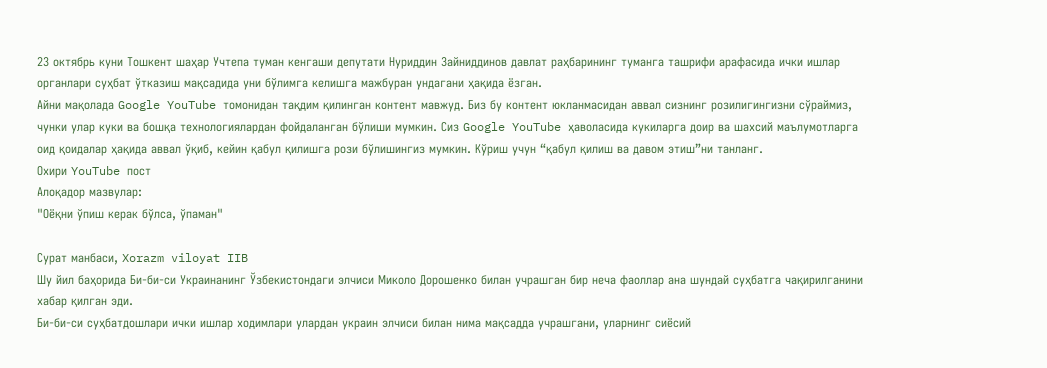23 октябрь куни Тошкент шаҳар Учтепа туман кенгаши депутати Нуриддин Зайниддинов давлат раҳбарининг туманга ташрифи арафасида ички ишлар органлари суҳбат ўтказиш мақсадида уни бўлимга келишга мажбуран ундагани ҳақида ёзган.
Айни мақолада Google YouTube томонидан тақдим қилинган контент мавжуд. Биз бу контент юкланмасидан аввал сизнинг розилигингизни сўраймиз, чунки улар куки ва бошқа технологиялардан фойдаланган бўлиши мумкин. Сиз Google YouTube ҳаволасида кукиларга доир ва шахсий маълумотларга оид қоидалар ҳақида аввал ўқиб, кейин қабул қилишга рози бўлишингиз мумкин. Кўриш учун “қабул қилиш ва давом этиш”ни танланг.
Охири YouTube пост
Алоқадор мазвулар:
"Оёқни ўпиш керак бўлса, ўпаман"

Сурат манбаси, Xorazm viloyat IIB
Шу йил баҳорида Би-би-си Украинанинг Ўзбекистондаги элчиси Миколо Дорошенко билан учрашган бир неча фаоллар ана шундай суҳбатга чақирилганини хабар қилган эди.
Би-би-си суҳбатдошлари ички ишлар ходимлари улардан украин элчиси билан нима мақсадда учрашгани, уларнинг сиёсий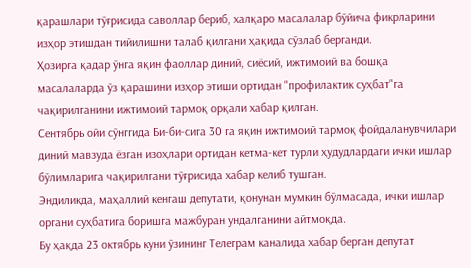қарашлари тўғрисида саволлар бериб, халқаро масалалар бўйича фикрларини изҳор этишдан тийилишни талаб қилгани ҳақида сўзлаб берганди.
Ҳозирга қадар ўнга яқин фаоллар диний, сиёсий, ижтимоий ва бошқа масалаларда ўз қарашини изҳор этиши ортидан "профилактик суҳбат"га чақирилганини ижтимоий тармоқ орқали хабар қилган.
Сентябрь ойи сўнггида Би-би-сига 30 га яқин ижтимоий тармоқ фойдаланувчилари диний мавзуда ёзган изоҳлари ортидан кетма-кет турли ҳудудлардаги ички ишлар бўлимларига чақирилгани тўғрисида хабар келиб тушган.
Эндиликда, маҳаллий кенгаш депутати, қонунан мумкин бўлмасада, ички ишлар органи суҳбатига боришга мажбуран ундалганини айтмоқда.
Бу ҳақда 23 октябрь куни ўзининг Телеграм каналида хабар берган депутат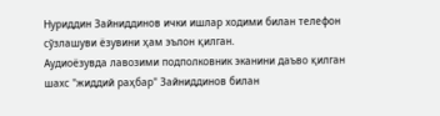Нуриддин Зайниддинов ички ишлар ходими билан телефон сўзлашуви ёзувини ҳам эълон қилган.
Аудиоёзувда лавозими подполковник эканини даъво қилган шахс "жиддий раҳбар" Зайниддинов билан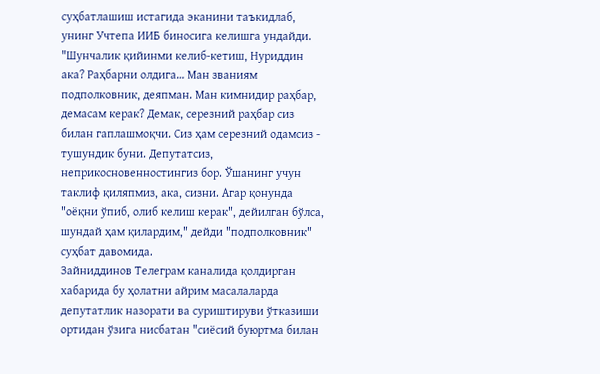суҳбатлашиш истагида эканини таъкидлаб, унинг Учтепа ИИБ биносига келишга ундайди.
"Шунчалик қийинми келиб-кетиш, Нуриддин ака? Раҳбарни олдига… Ман званиям подполковник, деяпман. Ман кимнидир раҳбар, демасам керак? Демак, серезний раҳбар сиз билан гаплашмоқчи. Сиз ҳам серезний одамсиз - тушундик буни. Депутатсиз, неприкосновенностингиз бор. Ўшанинг учун таклиф қиляпмиз, ака, сизни. Агар қонунда "оёқни ўпиб, олиб келиш керак", дейилган бўлса, шундай ҳам қилардим," дейди "подполковник" суҳбат давомида.
Зайниддинов Телеграм каналида қолдирган хабарида бу ҳолатни айрим масалаларда депутатлик назорати ва суриштируви ўтказиши ортидан ўзига нисбатан "сиёсий буюртма билан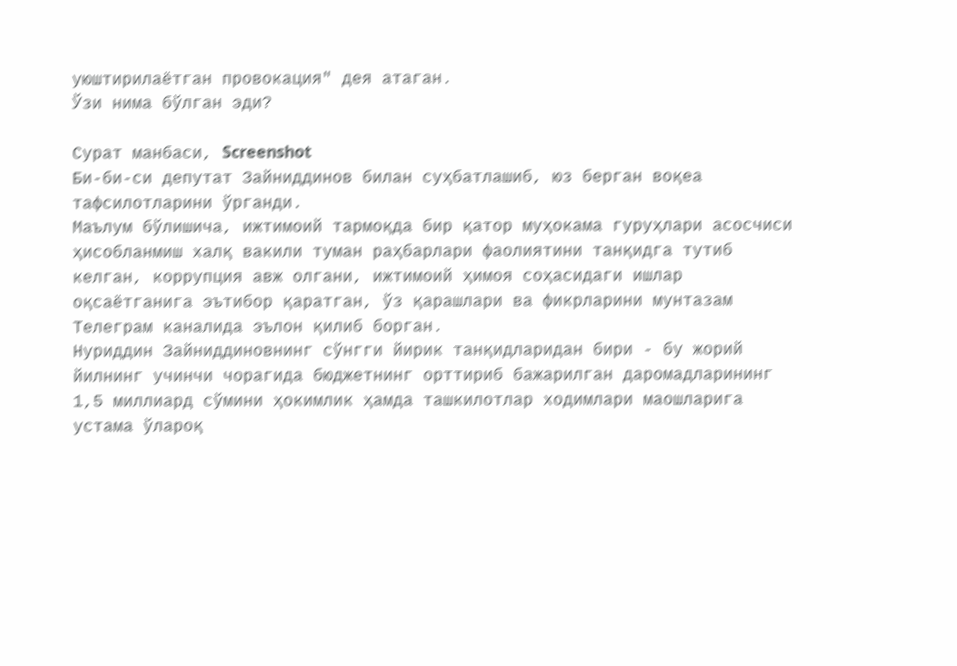уюштирилаётган провокация" дея атаган.
Ўзи нима бўлган эди?

Сурат манбаси, Screenshot
Би-би-си депутат Зайниддинов билан суҳбатлашиб, юз берган воқеа тафсилотларини ўрганди.
Маълум бўлишича, ижтимоий тармоқда бир қатор муҳокама гуруҳлари асосчиси ҳисобланмиш халқ вакили туман раҳбарлари фаолиятини танқидга тутиб келган, коррупция авж олгани, ижтимоий ҳимоя соҳасидаги ишлар оқсаётганига эътибор қаратган, ўз қарашлари ва фикрларини мунтазам Телеграм каналида эълон қилиб борган.
Нуриддин Зайниддиновнинг сўнгги йирик танқидларидан бири - бу жорий йилнинг учинчи чорагида бюджетнинг орттириб бажарилган даромадларининг 1,5 миллиард сўмини ҳокимлик ҳамда ташкилотлар ходимлари маошларига устама ўлароқ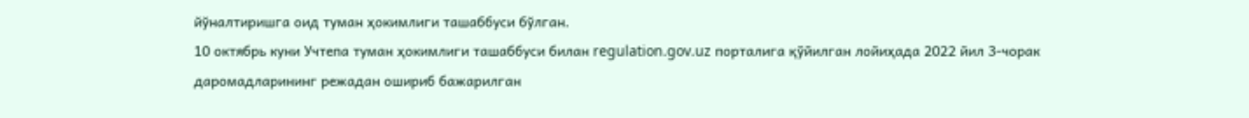йўналтиришга оид туман ҳокимлиги ташаббуси бўлган.
10 октябрь куни Учтепа туман ҳокимлиги ташаббуси билан regulation.gov.uz порталига қўйилган лойиҳада 2022 йил 3-чорак даромадларининг режадан ошириб бажарилган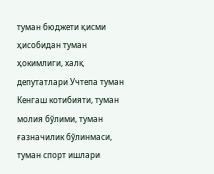туман бюджети қисми ҳисобидан туман ҳокимлиги, халқ депутатлари Учтепа туман Кенгаш котибияти, туман молия бўлими, туман ғазначилик бўлинмаси, туман спорт ишлари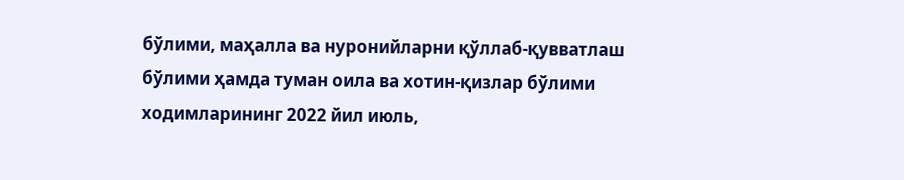бўлими, маҳалла ва нуронийларни қўллаб-қувватлаш бўлими ҳамда туман оила ва хотин-қизлар бўлими ходимларининг 2022 йил июль,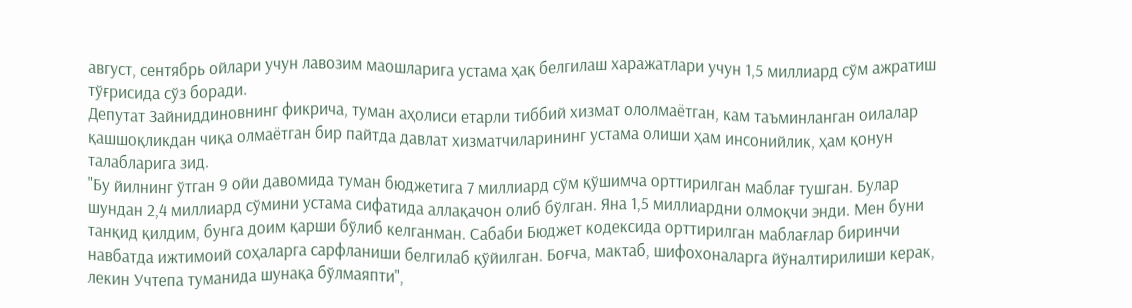август, сентябрь ойлари учун лавозим маошларига устама ҳақ белгилаш харажатлари учун 1,5 миллиард сўм ажратиш тўғрисида сўз боради.
Депутат Зайниддиновнинг фикрича, туман аҳолиси етарли тиббий хизмат ололмаётган, кам таъминланган оилалар қашшоқликдан чиқа олмаётган бир пайтда давлат хизматчиларининг устама олиши ҳам инсонийлик, ҳам қонун талабларига зид.
"Бу йилнинг ўтган 9 ойи давомида туман бюджетига 7 миллиард сўм қўшимча орттирилган маблағ тушган. Булар шундан 2,4 миллиард сўмини устама сифатида аллақачон олиб бўлган. Яна 1,5 миллиардни олмоқчи энди. Мен буни танқид қилдим, бунга доим қарши бўлиб келганман. Сабаби Бюджет кодексида орттирилган маблағлар биринчи навбатда ижтимоий соҳаларга сарфланиши белгилаб қўйилган. Боғча, мактаб, шифохоналарга йўналтирилиши керак, лекин Учтепа туманида шунақа бўлмаяпти",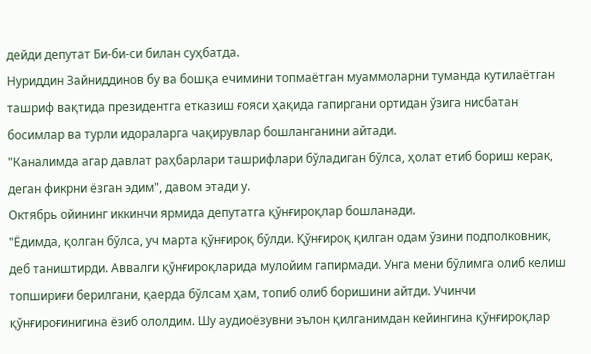дейди депутат Би-би-си билан суҳбатда.
Нуриддин Зайниддинов бу ва бошқа ечимини топмаётган муаммоларни туманда кутилаётган ташриф вақтида президентга етказиш ғояси ҳақида гапиргани ортидан ўзига нисбатан босимлар ва турли идораларга чақирувлар бошланганини айтади.
"Каналимда агар давлат раҳбарлари ташрифлари бўладиган бўлса, ҳолат етиб бориш керак, деган фикрни ёзган эдим", давом этади у.
Октябрь ойининг иккинчи ярмида депутатга қўнғироқлар бошланади.
"Ёдимда, қолган бўлса, уч марта қўнғироқ бўлди. Қўнғироқ қилган одам ўзини подполковник, деб таништирди. Аввалги қўнғироқларида мулойим гапирмади. Унга мени бўлимга олиб келиш топшириғи берилгани, қаерда бўлсам ҳам, топиб олиб боришини айтди. Учинчи қўнғироғинигина ёзиб ололдим. Шу аудиоёзувни эълон қилганимдан кейингина қўнғироқлар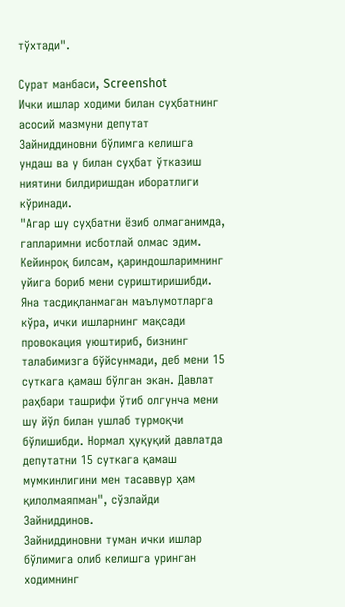тўхтади".

Сурат манбаси, Screenshot
Ички ишлар ходими билан суҳбатнинг асосий мазмуни депутат Зайниддиновни бўлимга келишга ундаш ва у билан суҳбат ўтказиш ниятини билдиришдан иборатлиги кўринади.
"Агар шу суҳбатни ёзиб олмаганимда, гапларимни исботлай олмас эдим. Кейинроқ билсам, қариндошларимнинг уйига бориб мени суриштиришибди. Яна тасдиқланмаган маълумотларга кўра, ички ишларнинг мақсади провокация уюштириб, бизнинг талабимизга бўйсунмади, деб мени 15 суткага қамаш бўлган экан. Давлат раҳбари ташрифи ўтиб олгунча мени шу йўл билан ушлаб турмоқчи бўлишибди. Нормал ҳуқуқий давлатда депутатни 15 суткага қамаш мумкинлигини мен тасаввур ҳам қилолмаяпман", сўзлайди Зайниддинов.
Зайниддиновни туман ички ишлар бўлимига олиб келишга уринган ходимнинг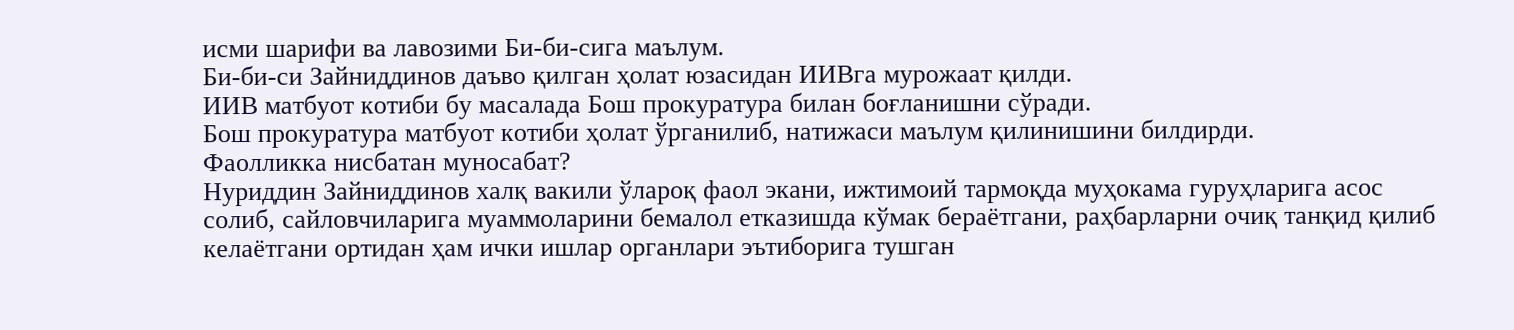исми шарифи ва лавозими Би-би-сига маълум.
Би-би-си Зайниддинов даъво қилган ҳолат юзасидан ИИВга мурожаат қилди.
ИИВ матбуот котиби бу масалада Бош прокуратура билан боғланишни сўради.
Бош прокуратура матбуот котиби ҳолат ўрганилиб, натижаси маълум қилинишини билдирди.
Фаолликка нисбатан муносабат?
Нуриддин Зайниддинов халқ вакили ўлароқ фаол экани, ижтимоий тармоқда муҳокама гуруҳларига асос солиб, сайловчиларига муаммоларини бемалол етказишда кўмак бераётгани, раҳбарларни очиқ танқид қилиб келаётгани ортидан ҳам ички ишлар органлари эътиборига тушган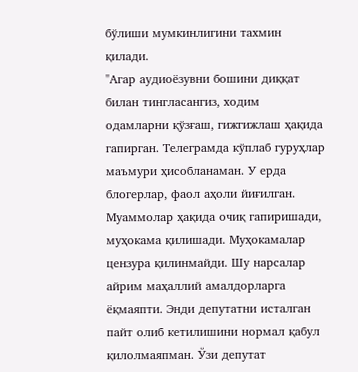бўлиши мумкинлигини тахмин қилади.
"Агар аудиоёзувни бошини диққат билан тингласангиз, ходим одамларни қўзғаш, гижгижлаш ҳақида гапирган. Телеграмда кўплаб гуруҳлар маъмури ҳисобланаман. У ерда блогерлар, фаол аҳоли йиғилган. Муаммолар ҳақида очиқ гапиришади, муҳокама қилишади. Муҳокамалар цензура қилинмайди. Шу нарсалар айрим маҳаллий амалдорларга ёқмаяпти. Энди депутатни исталган пайт олиб кетилишини нормал қабул қилолмаяпман. Ўзи депутат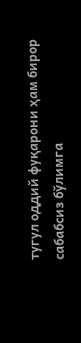тугул оддий фуқарони ҳам бирор сабабсиз бўлимга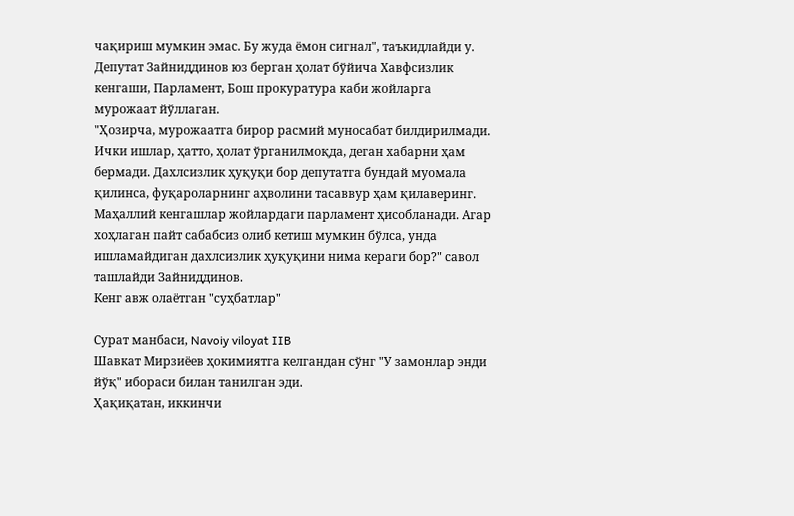чақириш мумкин эмас. Бу жуда ёмон сигнал", таъкидлайди у.
Депутат Зайниддинов юз берган ҳолат бўйича Хавфсизлик кенгаши, Парламент, Бош прокуратура каби жойларга мурожаат йўллаган.
"Ҳозирча, мурожаатга бирор расмий муносабат билдирилмади. Ички ишлар, ҳатто, ҳолат ўрганилмоқда, деган хабарни ҳам бермади. Дахлсизлик ҳуқуқи бор депутатга бундай муомала қилинса, фуқароларнинг аҳволини тасаввур ҳам қилаверинг. Маҳаллий кенгашлар жойлардаги парламент ҳисобланади. Агар хоҳлаган пайт сабабсиз олиб кетиш мумкин бўлса, унда ишламайдиган дахлсизлик ҳуқуқини нима кераги бор?" савол ташлайди Зайниддинов.
Кенг авж олаётган "суҳбатлар"

Сурат манбаси, Navoiy viloyat IIB
Шавкат Мирзиёев ҳокимиятга келгандан сўнг "У замонлар энди йўқ" ибораси билан танилган эди.
Ҳақиқатан, иккинчи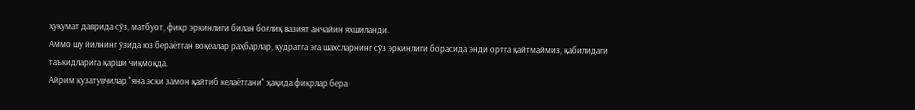ҳукумат даврида сўз, матбуот, фикр эркинлиги билан боғлиқ вазият анчайин яхшиланди.
Аммо шу йилнинг ўзида юз бераётган воқеалар раҳбарлар, қудратга эга шахсларнинг сўз эркинлиги борасида энди ортга қайтмаймиз, қабилидаги таъкидларига қарши чиқмоқда.
Айрим кузатувчилар "яна эски замон қайтиб келаётгани" ҳақида фикрлар бера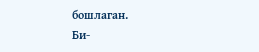бошлаган.
Би-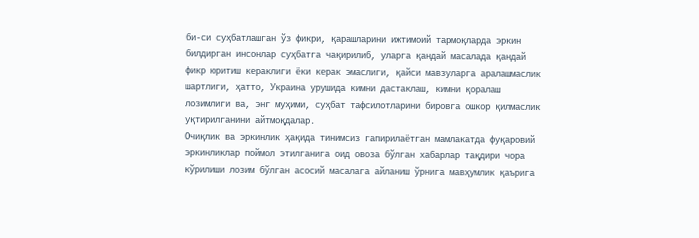би-си суҳбатлашган ўз фикри, қарашларини ижтимоий тармоқларда эркин билдирган инсонлар суҳбатга чақирилиб, уларга қандай масалада қандай фикр юритиш кераклиги ёки керак эмаслиги, қайси мавзуларга аралашмаслик шартлиги, ҳатто, Украина урушида кимни дастаклаш, кимни қоралаш лозимлиги ва, энг муҳими, суҳбат тафсилотларини бировга ошкор қилмаслик уқтирилганини айтмоқдалар.
Очиқлик ва эркинлик ҳақида тинимсиз гапирилаётган мамлакатда фуқаровий эркинликлар поймол этилганига оид овоза бўлган хабарлар тақдири чора кўрилиши лозим бўлган асосий масалага айланиш ўрнига мавҳумлик қаърига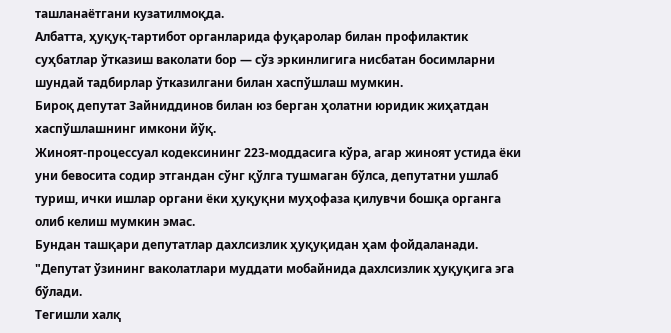ташланаётгани кузатилмоқда.
Албатта, ҳуқуқ-тартибот органларида фуқаролар билан профилактик суҳбатлар ўтказиш ваколати бор — сўз эркинлигига нисбатан босимларни шундай тадбирлар ўтказилгани билан хаспўшлаш мумкин.
Бироқ депутат Зайниддинов билан юз берган ҳолатни юридик жиҳатдан хаспўшлашнинг имкони йўқ.
Жиноят-процессуал кодексининг 223-моддасига кўра, агар жиноят устида ёки уни бевосита содир этгандан сўнг қўлга тушмаган бўлса, депутатни ушлаб туриш, ички ишлар органи ёки ҳуқуқни муҳофаза қилувчи бошқа органга олиб келиш мумкин эмас.
Бундан ташқари депутатлар дахлсизлик ҳуқуқидан ҳам фойдаланади.
"Депутат ўзининг ваколатлари муддати мобайнида дахлсизлик ҳуқуқига эга бўлади.
Тегишли халқ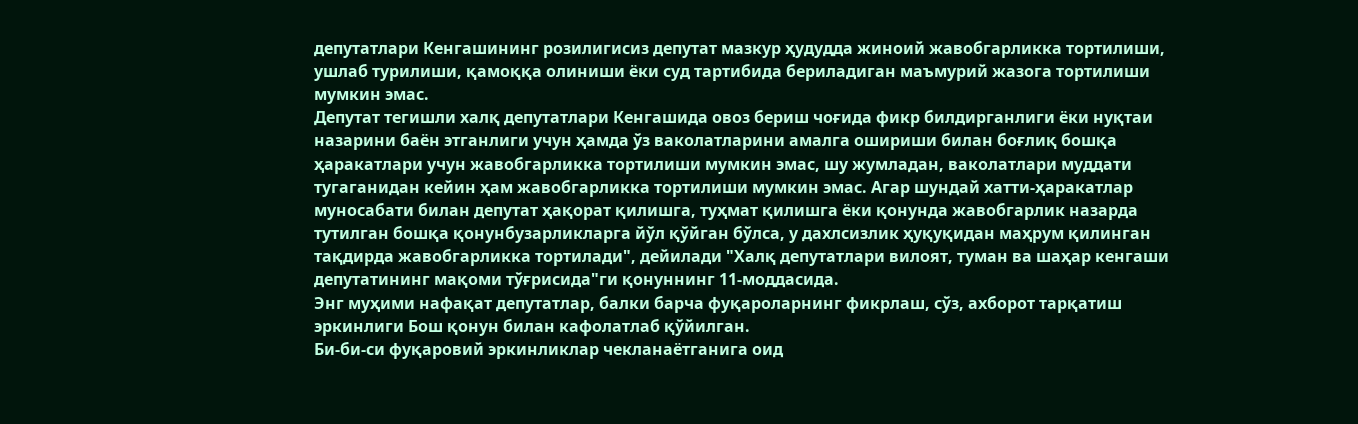депутатлари Кенгашининг розилигисиз депутат мазкур ҳудудда жиноий жавобгарликка тортилиши, ушлаб турилиши, қамоққа олиниши ёки суд тартибида бериладиган маъмурий жазога тортилиши мумкин эмас.
Депутат тегишли халқ депутатлари Кенгашида овоз бериш чоғида фикр билдирганлиги ёки нуқтаи назарини баён этганлиги учун ҳамда ўз ваколатларини амалга ошириши билан боғлиқ бошқа ҳаракатлари учун жавобгарликка тортилиши мумкин эмас, шу жумладан, ваколатлари муддати тугаганидан кейин ҳам жавобгарликка тортилиши мумкин эмас. Агар шундай хатти-ҳаракатлар муносабати билан депутат ҳақорат қилишга, туҳмат қилишга ёки қонунда жавобгарлик назарда тутилган бошқа қонунбузарликларга йўл қўйган бўлса, у дахлсизлик ҳуқуқидан маҳрум қилинган тақдирда жавобгарликка тортилади", дейилади "Халқ депутатлари вилоят, туман ва шаҳар кенгаши депутатининг мақоми тўғрисида"ги қонуннинг 11-моддасида.
Энг муҳими нафақат депутатлар, балки барча фуқароларнинг фикрлаш, сўз, ахборот тарқатиш эркинлиги Бош қонун билан кафолатлаб қўйилган.
Би-би-си фуқаровий эркинликлар чекланаётганига оид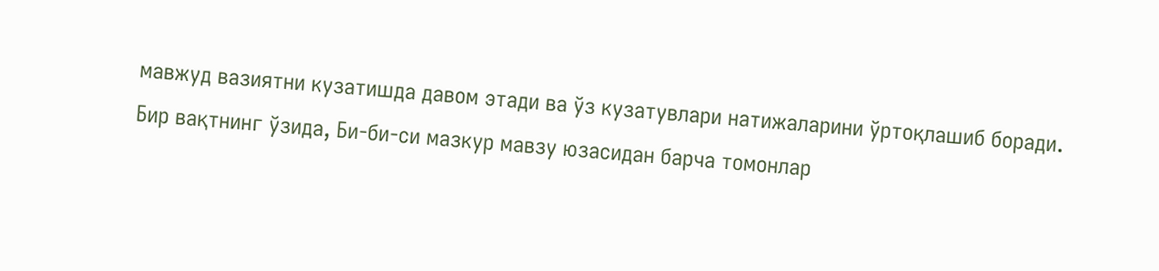мавжуд вазиятни кузатишда давом этади ва ўз кузатувлари натижаларини ўртоқлашиб боради.
Бир вақтнинг ўзида, Би-би-си мазкур мавзу юзасидан барча томонлар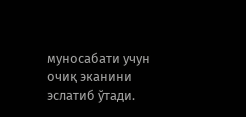муносабати учун очиқ эканини эслатиб ўтади.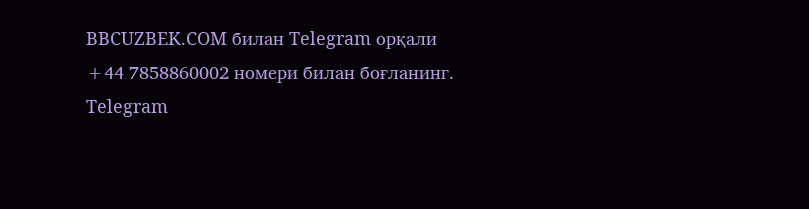BBCUZBEK.COM билан Telegram орқали +44 7858860002 номери билан боғланинг.
Telegram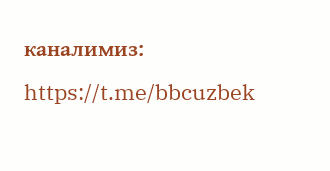каналимиз: https://t.me/bbcuzbek